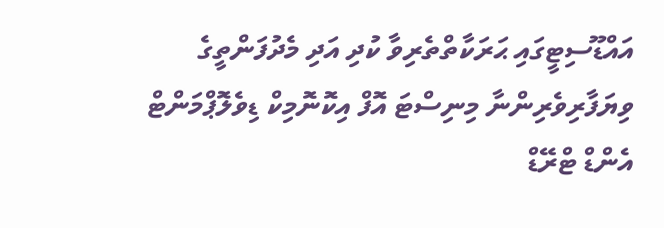އައްޑޫސިޓީގައި ޙަރަކާތްތެރިވާ ކުދި އަދި މެދުފަންތީގެ ވިޔަފާރިވެރިންނާ މިނިސްޓަ އޮފް އިކޮނޮމިކް ޑިވެލޮޕްމަންޓް އެންޑް ޓްރޭޑް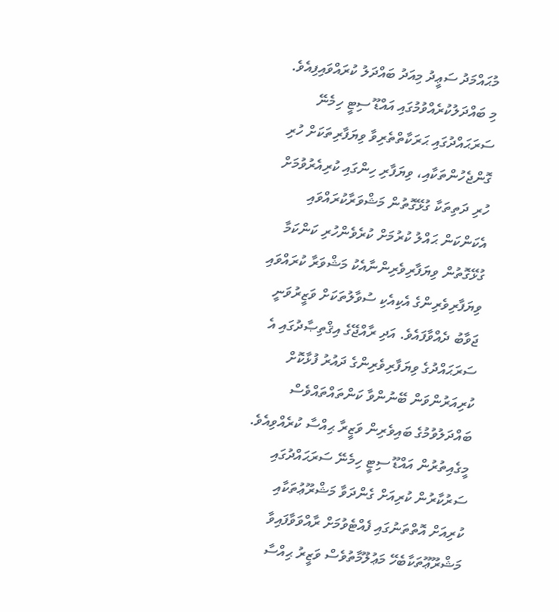މުޙައްމަދު ސަޢީދު މިއަދު ބައްދަލު ކުރައްވައިފިއެވެ.
މި ބައްދަލުކުރެއްވުމުގައި އައްޑޫ ސިޓީ ހިމެނޭ ސަރަޙައްދުގައި ޙަރަކާތްތެރިވާ ވިޔަފާރިތަކަށް ހުރި ގޮންޖެހުންތަކާއި، ވިޔަފާރި ހިންގައި ކުރިއެރުވުމަށް ހުރި ދަތިތަކާ ގުޅޭގޮތުން މަޝްވަރާކުރައްވައި އެކަންކަން ޙައްލު ކުރުމަށް ކުރެވެންހުރި ކަންކަމާ ގުޅޭގޮތުން ވިޔަފާރިވެރިންނާއެކު މަޝްވަރާ ކުރައްވައި ވިޔަފާރިވެރިންގެ އެކިއެކި ސުވާލުތަކަށް ވަޒީރުވަނީ ޖަވާބު ދެއްވާފައެވެ. އަދި ރާއްޖޭގެ އިޤްތިޞާދުގައި އެ ސަރަޙައްދުގެ ވިޔަފާރިވެރިންގެ ދައުރު ފުޅާކޮށް ކުރިއަރުންވަން ބޭނުންވާ ކަންތައްތައްވެސް ބައްދަލުވުމުގެ ބައިވެރިން ވަޒީރާ ޙިއްސާ ކުރެއްވިއެވެ.
މީގެއިތުރުން އައްޑޫ ސިޓީ ހިމެނޭ ސަރަޙައްދުގައި ސަރުކާރުން ކުރިއަށް ގެންދަވާ މަޝްރޫޢުތަކާއި ކުރިއަށް އޮތްތަނުގައި ފެއްޓެވުމަށް ރާއްވަވާފައިވާ މަޝްރޫޢޫތަކާބެހޭ މަޢުލޫމާތުވެސް ވަޒީރު ޙިއްސާ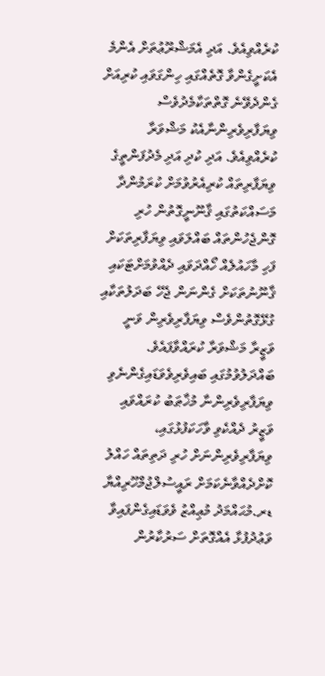ކުރެއްވިއެވެ. އަދި އެމަޝްރޫޢުތަށް އެންމެ އެކަށީގެންވާ ގޮތެއްގައި ހިންގަވައި ކުރިއަށް ގެންދެވޭނެ ގޮތްތަކާމެދުވެސް ވިޔަފާރިވެރިންނާއެކު މަޝްވަރާ ކުރެއްވިއެވެ. އަދި ކުދި އަދި މެދުފަންތީގެ ވިޔަފާރިތައް ކުރިއެރުވުމަށް ކުރަމުންދާ މަސައްކަތުގައި ޤާނޫނީގޮތުން ހުރި ގޮންޖެހުންތައް ބައްލަވައި ވިޔަފާރިތަކަށް ފަހި މާހައުލެއް ހޯއްދަވައި ދެއްވުމަށްޓަކައި ޤާނޫނުތަކަށް ގެންނަން ޖެހޭ ބަދަލުތަކާއި ގުޅޭގޮތުންވެސް ވިޔަފާރިވެރިން ވަނީ ވަޒީރާ މަޝްވަރާ ކުރައްވާފައެވެ.
ބައްދަލުވުމުގައި ބައިވެރިވެވަޑައިގެންނެވި ވިޔަފާރިވެރިންނާ މުޚާޠަބު ކުރައްވައި ވަޒީރު ދެއްކެވި ވާހަކަފުޅުގައި، ވިޔަފާރިވެރިންނަށް ހުރި ދަތިތައް ހައްލު ކޮށްދެއްވާނެކަމަށް ރައީސުލްޖުމްހޫރިއްޔާ ޑރ.މުޙައްމަދު މުޢިއްޒު ވެވަޑައިގެންފައިވާ ވަޢުދުފުޅާ އެއްގޮތަށް ސަރުކާރުން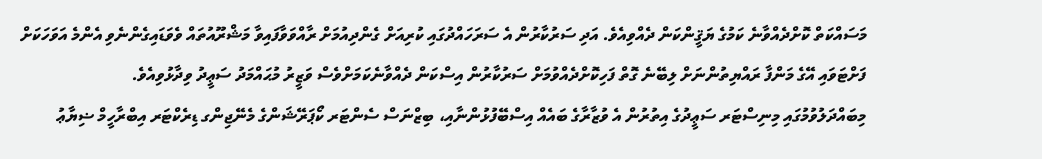މަސައްކަތް ކޮށްދެއްވާނެ ކަމުގެ ޔަޤީންކަން ދެއްވިއެވެ. އަދި ސަރުކާރުން އެ ސަރަހައްދުގައި ކުރިއަށް ގެންދިއުމަށް ރާއްވަވާފައިވާ މަޝްރޫއުތައް ވެވަޑައިގެންނެވި އެންމެ އަވަހަކަށް ފަށްޓަވައި އޭގެ މަންފާ ރައްޔިތުންނަށް ލިބޭނެ ގޮތް ފަހިކޮށްދެއްވުމަށް ސަރުކާރުން އިސްކަން ދެއްވާނެކަމަށްވެސް ވަޒީރު މުޙައްމަދު ސަޢީދު ވިދާޅުވިއެވެ.
މިބައްދަލުވުމުގައި މިނިސްޓަރ ސަޢީދުގެ އިތުރުން އެ ވުޒާރާގެ ބައެއް އިސްބޭފުޅުންނާއި، ބިޒްނަސް ސެންޓަރ ކޯޕަރޭޝަންގެ މެނޭޖިންގ ޑިރެކްޓަރ އިބްރާހީމް ޟިޔާޢު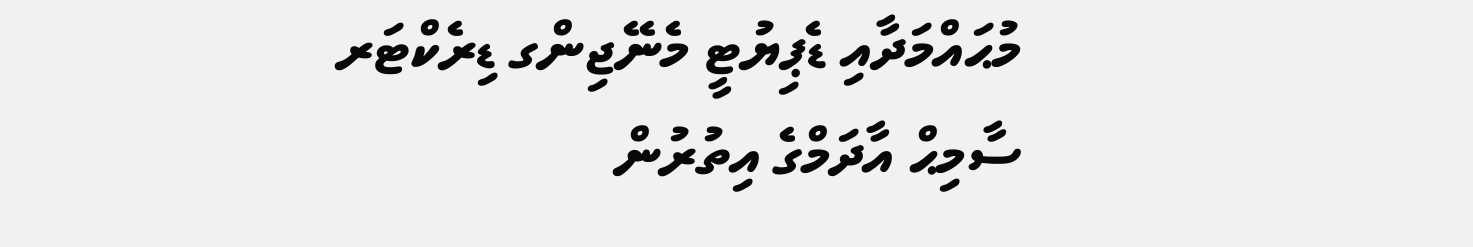މުޙައްމަދާއި ޑެޕިޔުޓީ މެނޭޖިންގ ޑިރެކްޓަރ ސާމިޙް އާދަމްގެ އިތުރުން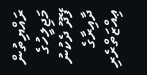ރައްޔިތުން މަޖިލީހުގެ ފޭދޫ ދެކުނު ދާއިރާގެ ޢިއްޒަތްރެރި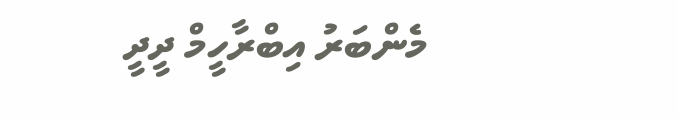މެންބަރު އިބްރާހީމް ދީދީ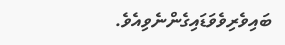ބައިވެރިވެވަޑައިގެންނެވިއެވެ.